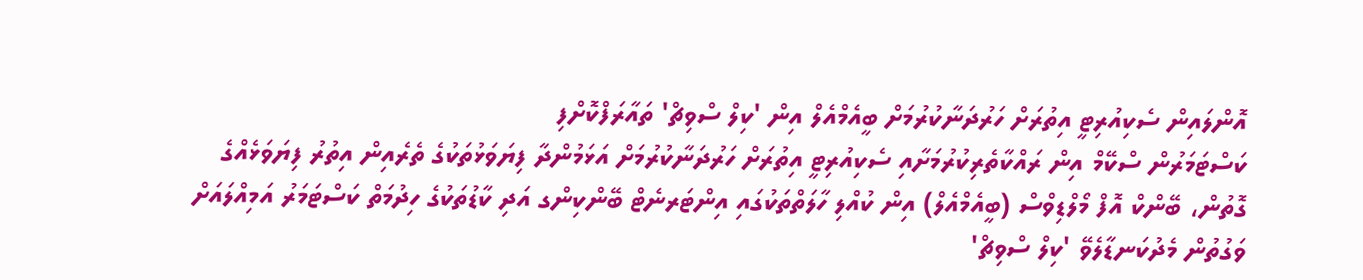އޮންލައިން ސެކިއުރިޓީ އިތުރަށް ހަރުދަނާކުރުމަށް ބީއެމްއެލް އިން 'ކިލް ސްވިޗް' ތައާރަފްކޮށްފި
ކަސްޓަމަރުން ސްކޭމް އިން ރައްކާތެރިކުރުމަށާއި ސެކިއުރިޓީ އިތުރަށް ހަރުދަނާކުރުމަށް އަޅަމުންދާ ފިޔަވަޅުތަކުގެ ތެރެއިން އިތުރު ފިޔަވަޅެއްގެ ގޮތުން، ބޭންކް އޮފް މޯލްޑިވްސް (ބީއެމްއެލް) އިން ކުއްލި ހާލަތްތަކުގައި އިންޓަރނެޓް ބޭންކިންގ އަދި ކާޑުތަކުގެ ހިދުމަތް ކަސްޓަމަރު އަމިއްލައަށް ވަގުތުން މެދުކަނޑާލެވޭ 'ކިލް ސްވިޗް'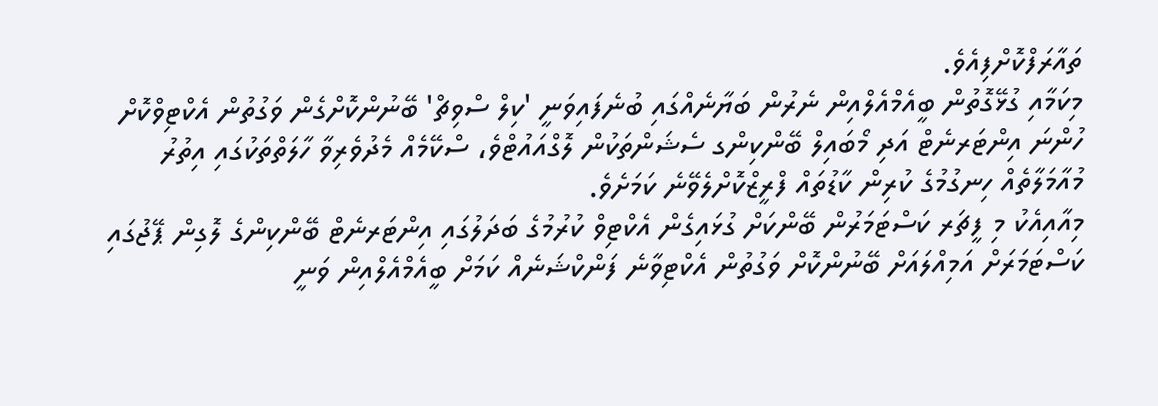ތައާރަފްކޮށްފިއެވެ.
މިކަމާއި ގުޅޭގޮތުން ބީއެމްއެލްއިން ނެރުން ބަޔާނެއްގައި ބުނެފައިވަނީ 'ކިލް ސްވިޗް' ބޭނުންކޮށްގެން ވަގުތުން އެކްޓިވްކޮށް ހުންނަ އިންޓަރނެޓް އަދި މޯބައިލް ބޭންކިންގ ސެޝަންތަކުން ލޮގްއައުޓްވެ، ސްކޭމެއް މެދުވެރިވާ ހާލަތްތަކުގައި އިތުރު މުއާމަލާތެއް ހިނގުމުގެ ކުރިން ކާޑުތައް ފްރީޒްކޮށްލެވޭނެ ކަމަށެވެ.
މިއާއިއެކު މި ފީޗަރ ކަސްޓަމަރުން ބޭންކަށް ގުޅައިގެން އެކްޓިވް ކުރުމުގެ ބަދަލުގައި އިންޓަރނެޓް ބޭންކިންގެ ލޮގިން ޕޭޖުގައި ކަސްޓަމަރަށް އަމިއްލައަށް ބޭނުންކޮށް ވަގުތުން އެކްޓިވާނެ ފަންކްޝަނެއް ކަމަށް ބީއެމްއެލްއިން ވަނީ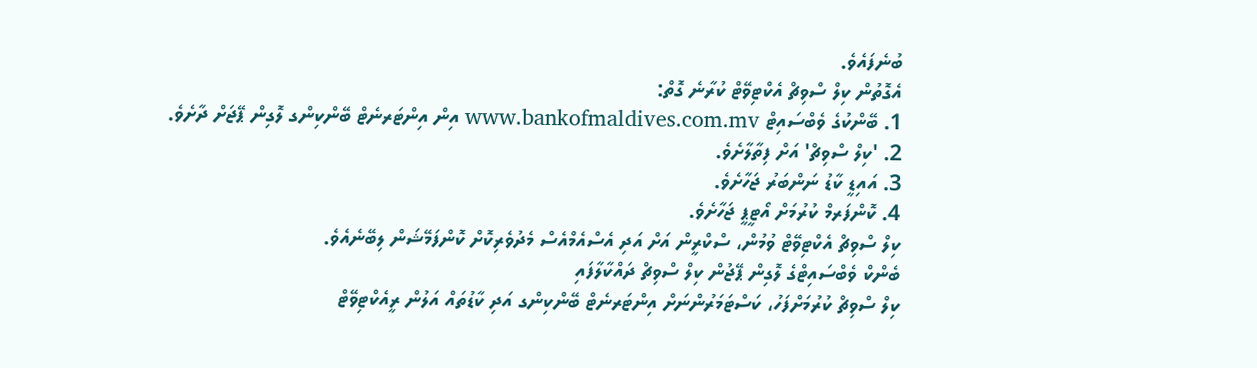ބުނެފައެވެ.
އެގޮތުން ކިލް ސްވިޗް އެކްޓިވޭޓް ކުރާނެ ގޮތް:
1. ބޭންކުގެ ވެބްސައިޓް www.bankofmaldives.com.mv އިން އިންޓަރނެޓް ބޭންކިންގ ލޮގިން ޕޭޖަށް ދާށެވެ.
2. 'ކިލް ސްވިޗް' އަށް ފިތާލާށެވެ.
3. އައިޑީ ކާޑު ނަންބަރު ޖަހާށެވެ.
4. ކޮންފަރމް ކުރުމަށް އޯޓީޕީ ޖަހާށެވެ.
ކިލް ސްވިޗް އެކްޓިވޭޓް ވުމުން، ސްކްރީން އަށް އަދި އެސްއެމްއެސް މެދުވެރިކޮށް ކޮންފަމޭޝަން ލިބޭނެއެވެ.
ބެންކް ވެބްސައިޓްގެ ލޮގިން ޕޭޖުން ކިލް ސްވިޗް ދައްކާލާފައި
ކިލް ސްވިޗް ކުރުމަށްފަހު، ކަސްޓަމަރުންނަށް އިންޓަރނެޓް ބޭންކިންގ އަދި ކާޑުތައް އަލުން ރީއެކްޓިވޭޓް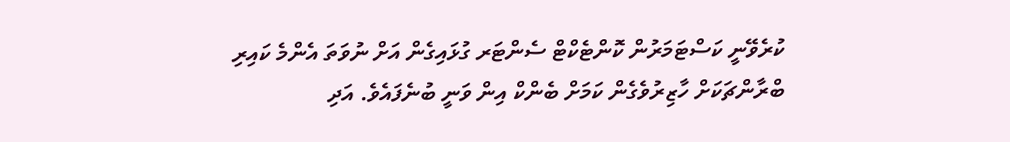ކުރެވޭނީ ކަސްޓަމަރުން ކޮންޓެކްޓް ސެންޓަރ ގުޅައިގެން އަށް ނުވަތަ އެންމެ ކައިރި ބްރާންޗަކަށް ހާޒިރުވެގެން ކަމަށް ބެންކް އިން ވަނީ ބުނެފައެވެ. އަދި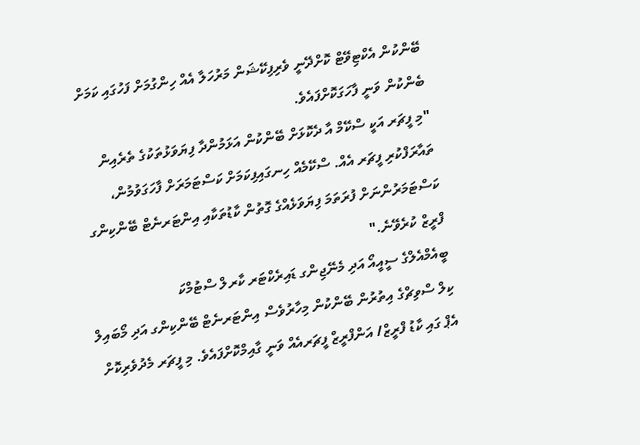ބޭންކުން އެކްޓިވޭޓް ކޮށްދޭނީ ވެރިފިކޭޝަން މަރުހަލާ އެއް ހިންގުމަށް ފަހުގައި ކަމަށް ބެންކުން ވަނީ ފާހަގަކޮށްފައެވެ.
"މި ފީޗަރ އަކީ ސްކޭމް އާ ދެކޮޅަށް ބޭންކުން އަޅަމުންދާ ފިޔަވަޅުތަކުގެ ތެރެއިން ތައާރަފްކުރި ފީޗަރ އެއް. ސްކޭމެއް ހިނގައިފިކަމަށް ކަސްޓަމަރަށް ފާހަގަވުމުން، ކަސްޓަމަރުންނަށް ފުރަތަމަ ފިޔަވަޅެއްގެ ގޮތުން ކާޑުތަކާއި އިންޓަރނެޓް ބޭންކިންގ ފްރީޒް ކުރެވޭނެ."
ބީއެމްއެލްގެ ސީއީއޯ އަދި މެނޭޖިންގ ޑައިރެކްޓަރ ކާރލް ސްޓުމްކަ
ކިލް ސްވިޗްގެ އިތުރުން ބޭންކުން މިހާރުވެސް އިންޓަރނެޓް ބޭންކިންގ އަދި މޯބައިލް އެޕް ގައި ކާޑު ފްރީޒް/ އަންފްރީޒް ފީޗަރއެއް ވަނީ ގާއިމްކޮށްފައެވެ. މި ފީޗަރ މެދުވެރިކޮށް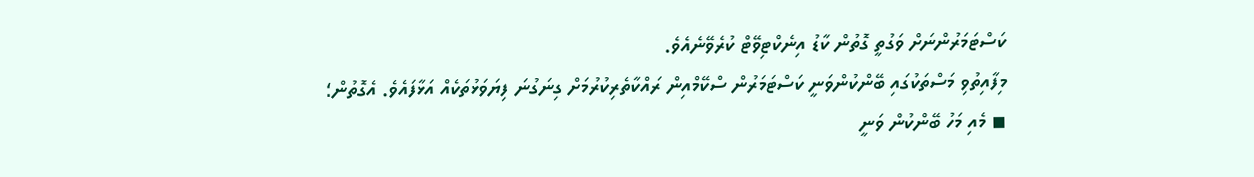ކަސްޓަމަރުންނަށް ވަގުތީ ގޮތުން ކާޑު އިނެކްޓިވޭޓް ކުރެވޭނެއެވެ.
މިފާއިތުވި މަސްތަކުގައި ބޭންކުންވަނީ ކަސްޓަމަރުން ސްކޭމްއިން ރައްކާތެރިކުރުމަށް ގިނަގުނަ ފިޔަވަޅުތަކެއް އަޅާފައެވެ. އެގޮތުން؛
▪ މެއި މަހު ބޭންކުން ވަނީ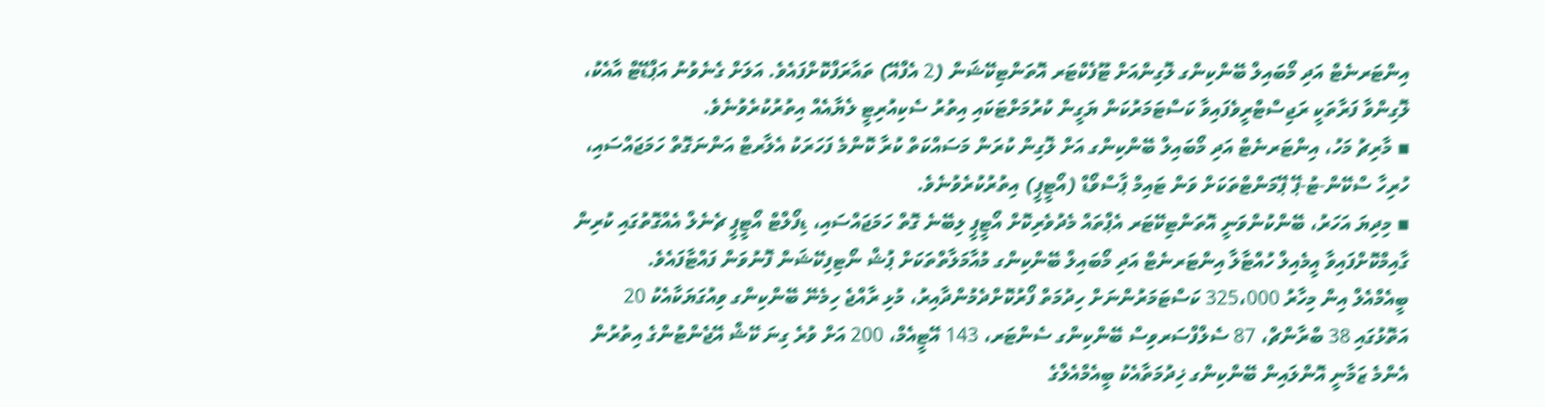އިންޓަރނެޓް އަދި މޯބައިލް ބޭންކިންގ ލޮގިންއަށް ޓޫފެކްޓަރ އޮތަންޓިކޭޝަން (2 އެފްއޭ) ތައާރަފްކޮށްފައެވެ. އަލަށް ގެނެވުނު އަޕްޑޭޓް އާއެކު، ލޮގިންވާ ފަރާތަކީ ރަޖިސްޓްރީވެފައިވާ ކަސްޓަމަރުކަން ޔަގީން ކުރުމަށްޓަކައި އިތުރު ސެކިއުރިޓީ ލެޔާއެއް އިތުރުކުރެވުނެވެ.
▪ މާރިޗު މަހު، އިންޓަރނެޓް އަދި މޯބައިލް ބޭންކިންގ އަށް ލޮގިން ކުރަން މަސައްކަތް ކުރާ ކޮންމެ ފަހަރަކު އެލާރޓް އަންނަގޮތް ހަމަޖައްސައި، ހުރިހާ ސްކޭން-ޓު-ޕޭ ޕޭމަންޓްތަކަށް ވަން ޓައިމް ޕާސްވޯޑް (އޯޓީޕީ) އިތުރުކުރެވުނެވެ.
▪ މިދިޔަ އަހަރު، ބޭންކުންވަނީ އޮތަންޓިކޭޓަރ އެޕްތައް މެދުވެރިކޮށް އޯޓީޕީ ލިބޭނެ ގޮތް ހަމަޖައްސައި، ޑިފޯލްޓް އޯޓީޕީ ޗެނެލް އެއްގޮތުގައި ކުރިން ގާއިމްކޮށްފައިވާ އީމެއިލް ހުއްޓާލާ އިންޓަރނެޓް އަދި މޯބައިލް ބޭންކިންގ މުއާމަލާތްތަކަށް ޕުޝް ނޯޓިފިކޭޝަން ފޮނުވަން ފައްޓާފައެވެ.
ބީއެމްއެލް އިން މިހާރު 325،000 ކަސްޓަމަރުންނަށް ހިދުމަތް ފޯރުކޮށްދެމުންދާއިރު، މުޅި ރާއްޖެ ހިމެނޭ ބޭންކިންގ ވިއުގަޔަކާއެކު 20 އަތޮޅުގައި 38 ބްރާންޗް، 87 ސެލްފްސަރވިސް ބޭންކިންގ ސެންޓަރ، 143 އޭޓީއެމް، 200 އަށް ވުރެ ގިނަ ކޭޝް އޭޖެންޓުންގެ އިތުރުން އެންމެ ޒަމާނީ އޮންލައިން ބޭންކިންގ ޚިދުމަތާއެކު ބީއެމްއެލްގެ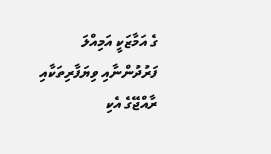ގެ އަމާޒަކީ އަމިއްލަ ފަރުދުންނާއި ވިޔަފާރިތަކާއި ރާއްޖޭގެ އެކި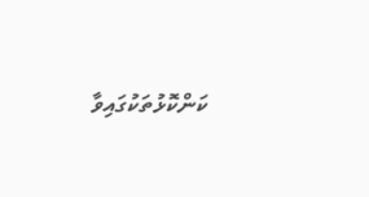ކަންކޮޅުތަކުގައިވާ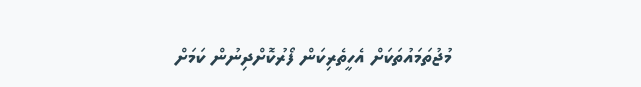މުޖުތަމައުތަކަށް އެހީތެރިކަން ފޯރުކޮށްދިނުން ކަމަށް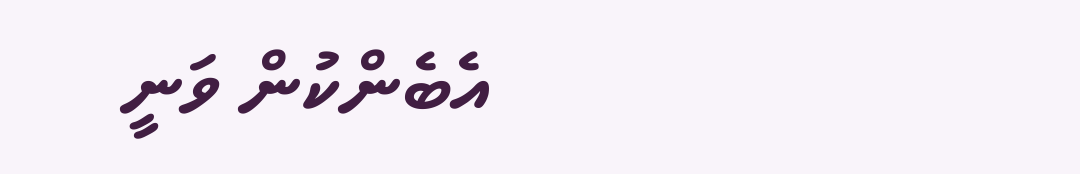އެބެންކުން ވަނީ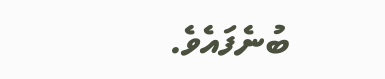ބުނެފައެވެ.